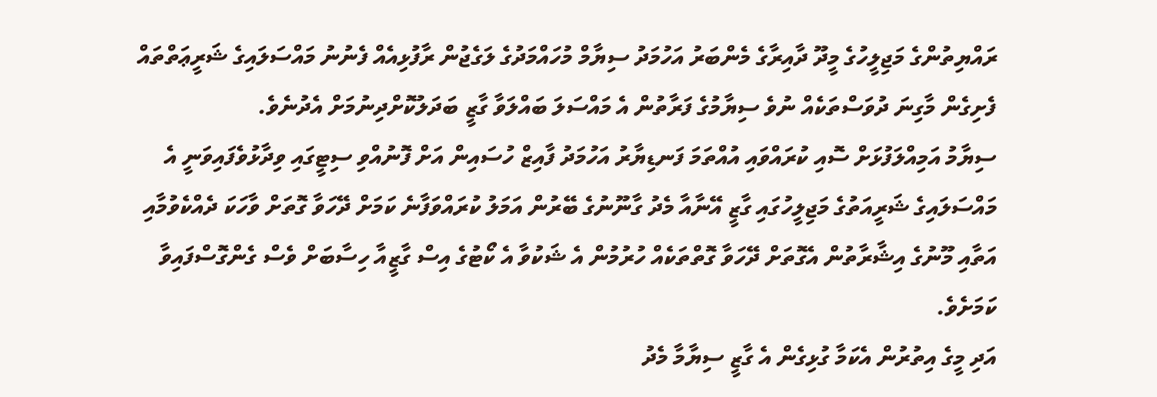ރައްޔިތުންގެ މަޖިލީހުގެ މީދޫ ދާއިރާގެ މެންބަރު އަހުމަދު ސިޔާމް މުހައްމަދުގެ ލަގެޖުން ރާފުޅިއެއް ފެނުނު މައްސަލައިގެ ޝަރީޢަތްތައް ފެށިގެން މާގިނަ ދުވަސްތަކެއް ނުވެ ސިޔާމުގެ ފަރާތުން އެ މައްސަލަ ބައްލަވާ ގާޒީ ބަދަލުކޮށްދިނުމަށް އެދުނެވެ.
ސިޔާމު އަމިއްލަފުޅަށް ސޮއި ކުރައްވައި އުއްތަމަ ފަނޑިޔާރު އަހުމަދު ފާއިޒް ހުސައިން އަށް ފޮނުއްވި ސިޓީގައި ވިދާޅުވެފައިވަނީ އެ މައްސަލައިގެ ޝަރީއަތުގެ މަޖިލީހުގައި ގާޒީ އޭނާއާ މެދު ގާނޫނުގެ ބޭރުން އަމަލު ކުރައްވަފާނެ ކަމަށް ދޭހަވާ ގޮތަށް ވާހަކަ ދެއްކެވުމާއި އަތާއި މޫނުގެ އިޝާރާތުން އެގޮތަށް ދޭހަވާ ގޮތްތަކެއް ހުރުމުން އެ ޝަކުވާ އެ ކޯޓުގެ އިސް ގާޒީއާ ހިސާބަށް ވެސް ގެންގޮސްފައިވާ ކަމަށެވެ.
އަދި މީގެ އިތުރުން އެކަމާ ގުޅިގެން އެ ގާޒީ ސިޔާމާ މެދު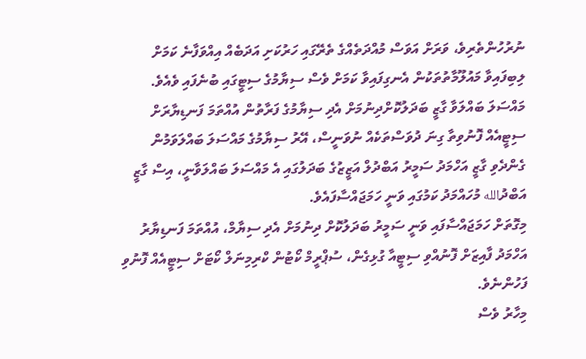ނުރުހުންތެރިވެ، ވަރަށް އަވަސް މުއްދަތެއްގެ ތެރޭގައި ހަރުކަށި އަދަބެއް އިއްވަފާނެ ކަމަށް ލިބިފައިވާ މައުލޫމާތުތަކުން އެނގިފައިވާ ކަމަށް ވެސް ސިޔާމުގެ ސިޓީގައި ބުނެފައި ވެއެވެ.
މައްސަލަ ބައްލަވާ ގާޒީ ބަދަލުކޮށްދިނުމަށް އެދި ސިޔާމުގެ ފަރާތުން އުއްތަމަ ފަނޑިޔާރަށް ސިޓީއެއް ފޮނުވިތާ ގިނަ ދުވަސްތަކެއް ނުވަނީސް، އޭރު ސިޔާމުގެ މައްސަލަ ބައްލަވަމުން ގެންދެވި ގާޒީ އަހްމަދު ސަމީރު އަބްދުލް އަޒީޒުގެ ބަދަލުގައި އެ މައްސަލަ ބައްލަވާނީ، އިސް ގާޒީ އަބްދުالله މުހައްމަދު ކަމުގައި ވަނީ ހަމަޖައްސާފައެވެ.
މިގޮތަށް ހަމަޖައްސާފައި ވަނީ ސަމީރު ބަދަލުކޮށް ދިނުމަށް އެދި ސިޔާމް، އުއްތަމަ ފަނޑިޔާރު އަހްމަދު ފާއިޒަށް ފޮނުއްވި ސިޓީއާ ގުޅިގެން، ސުޕްރީމް ކޯޓުން ކްރިމިނަލް ކޯޓަށް ސިޓީއެއް ފޮނުވި ފަހުންނެވެ.
މިހާރު ވެސް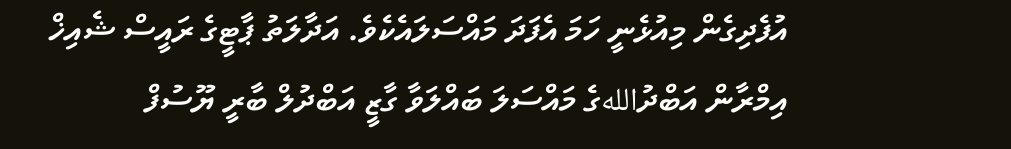އުފެދިގެން މިއުޅެނީ ހަމަ އެފަދަ މައްސަލައެކެވެ. އަދާލަތު ޕާޓީގެ ރައީސް ޝެއިޚް އިމްރާން އަބްދުاللهގެ މައްސަލަ ބައްލަވާ ގާޒީ އަބްދުލް ބާރީ ޔޫސުފް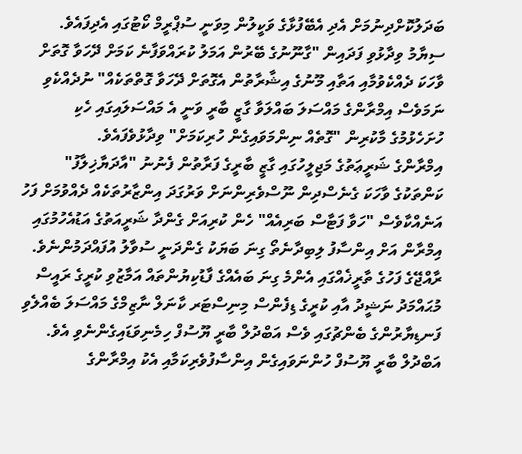ބަދަލުކޮށްދިނުމަށް އެދި އެބޭފުޅާގެ ވަކީލުން މިވަނީ ސުޕްރީމް ކޯޓުގައި އެދިފައެވެ.
ސިޔާމު ވިދާޅުވި ފަދައިން "ގާނޫނުގެ ބޭރުން އަމަލު ކުރައްވަފާނެ ކަމަށް ދޭހަވާ ގޮތަށް ވާހަކަ ދެއްކެވުމާއި އަތާއި މޫނުގެ އިޝާރާތުން އެގޮތަށް ދޭހަވާ ގޮތްތަކެއް" ނުދެއްކެވި ނަމަވެސް އިމްރާންގެ މައްސަލަ ބައްލަވާ ގާޒީ ބާރީ ވަނީ އެ މައްސަލައިގައި ހެކި ހުށަހެޅުމުގެ މާކުރިން "ގޮތެއް ނިންމަވައިގެން ހުރިކަމަށް" ވިދާޅުވެފައެވެ.
އިމްރާންގެ ޝަރީޢަތުގެ މަޖިލީހުގައި ގާޒީ ބާރީގެ ފަރާތުން ފެނުނު "އާދަޔާޚިލާފު" ކަންތަކުގެ ވާހަކަ ގެނެސްދިން ނޫސްވެރިންނަށް ވަރުގަދަ އިންޒާރުތަކެއް ދެއްވުމަށް ފަހު އަނެއްކާވެސް "ހަވާ ފަޓާސް ބަރިއެއް" ހެން ކުރިއަށް ގެންދާ ޝަރީއަތުގެ އަޑުއެހުމުގައި އިމްރާން އަށް އިންސާފު ލިބިދާނެތޯ ގިނަ ބަޔަކު ގެންދަނީ ސުވާލު އުފައްދަމުންނެވެ.
ރާއްޖޭގެ ފަހުގެ ތާރީޚެއްގައި އެންމެ ގިނަ ބައެއްގެ ފާޑުކިޔުންތައް އަމާޒުވި ކުރީގެ ރައީސް މުޙައްމަދު ނަޝީދު އާއި ކުރީގެ ޑިފެންސް މިނިސްޓަރ ކާނަލް ނާޒިމްގެ މައްސަލަ ބެއްލެވި ފަނޑިޔާރުންގެ ބެންޗުގައި ވެސް އަބްދުލް ބާރީ ޔޫސުފް ހިމެނިވަޑައިގެންނެވި އެވެ.
އަބްދުލް ބާރީ ޔޫސުފް ހުންނަވައިގެން އިންސާފުވެރިކަމާއި އެކު އިމްރާންގެ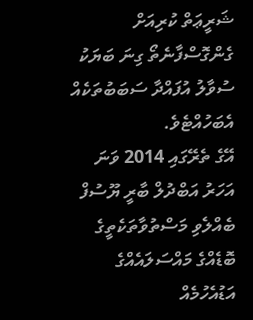ޝަރީޢަތް ކުރިއަށް ގެންގޮސްފާނެތޯ ގިނަ ބަޔަކު ސުވާލު އުފައްދާ ސަބަބުތަކެއް އެބަހުއްޓެވެ.
އޭގެ ތެރޭގައި 2014 ވަނަ އަހަރު އަބްދުލް ބާރީ ޔޫސުފް ބެއްލެވި މަސްތުވާތަކެތީގެ ބޮޑެއްގެ މައްސަލައެއްގެ އަޑުއެހުމެއް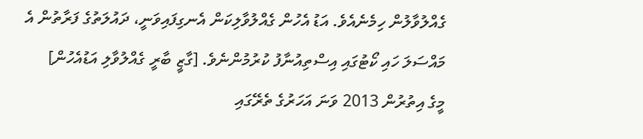ގެއްލުވާލުން ހިމެނެއެވެ. އަޑު އެހުން ގެއްލުވާލިކަން އެނގިފައިވަނީ، ދައުލަތުގެ ފަރާތުން އެ މައްސަލަ ހައި ކޯޓުގައި އިސްތިއުނާފު ކުރުމުންނެވެ. [ގާޒީ ބާރީ ގެއްލުވާލި އަޑުއެހުން]
މީގެ އިތުރުން 2013 ވަނަ އަހަރުގެ ތެރޭގައި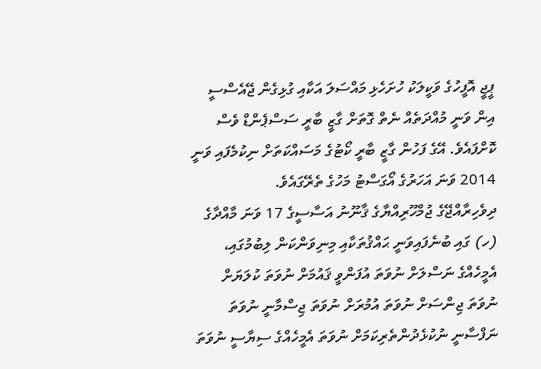ޕީޖީ އޮފީހުގެ ވަކީލަކު ހުށަހެޅި މައްސަލަ އަކާއި ގުޅިގެން ޖޭއެސްސީ އިން ވަނީ މުއްދަތެއް ނެތް ގޮތަށް ގާޒީ ބާރީ ސަސްޕެންޑް ވެސް ކޮށްފައެވެ. އޭގެ ފަހުން ގާޒީ ބާރީ ކޯޓުގެ މަސައްކަތަށް ނިކުމެފައި ވަނީ 2014 ވަނަ އަހަރުގެ އޯގަސްޓު މަހުގެ ތެރޭގައެވެ.
ދިވެހިރާއްޖޭގެ ޖުމްހޫރިއްޔާގެ ޤާނޫނު އަސާސީގެ 17 ވަނަ މާއްދާގެ (ހ) ގައި ބުނެފައިވަނީ ޙައްޤުތަކާއި މިނިވަންކަން ލިބުމުގައި، އެމީހެއްގެ ނަސްލަށް ނުވަތަ އުފަންވީ ޤައުމަށް ނުވަތަ ކުލަޔަށް ނުވަތަ ޖިންސަށް ނުވަތަ އުމުރަށް ނުވަތަ ޖިސްމާނީ ނުވަތަ ނަފްސާނީ ނުކުޅެދުންތެރިކަމަށް ނުވަތަ އެމީހެއްގެ ސިޔާސީ ނުވަތަ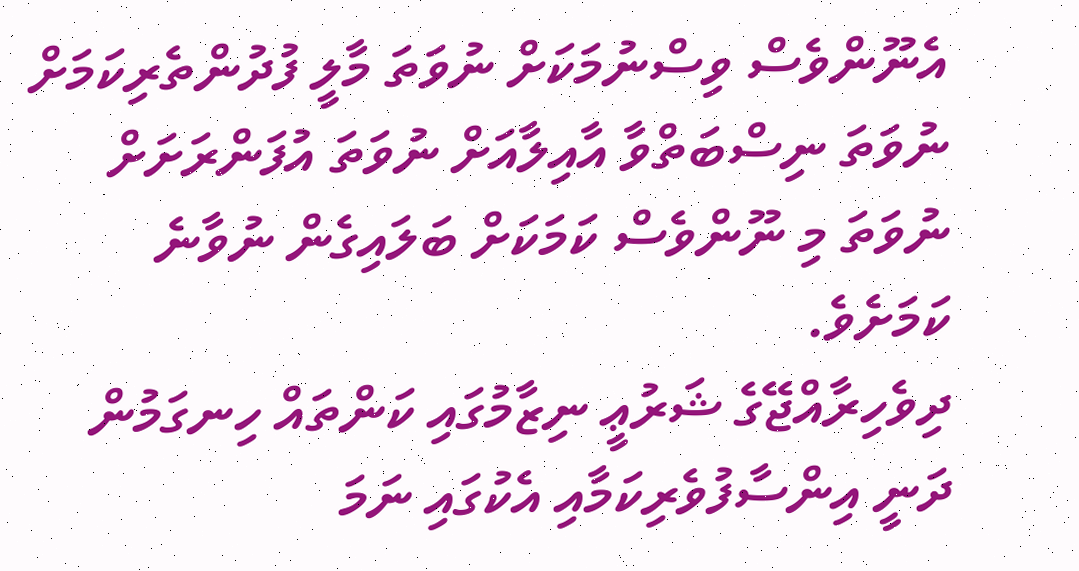އެނޫންވެސް ވިސްނުމަކަށް ނުވަތަ މާލީ ފުދުންތެރިކަމަށް ނުވަތަ ނިސްބަތްވާ އާއިލާއަށް ނުވަތަ އުފަންރަށަށް ނުވަތަ މި ނޫންވެސް ކަމަކަށް ބަލައިގެން ނުވާނެ ކަމަށެވެ.
ދިވެހިރާއްޖޭގެ ޝަރުޢީ ނިޒާމުގައި ކަންތައް ހިނގަމުން ދަނީ އިންސާފުވެރިކަމާއި އެކުގައި ނަމަ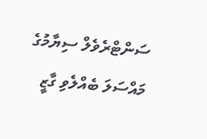ސަންޓްރެވެލް ސިޔާމުގެ މައްސަލަ ބެއްލެވި ގާޒީ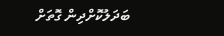ބަދަލުކޮށްދިން ގޮތަށް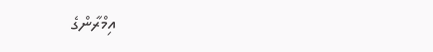އިމްރާންގެ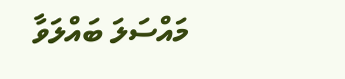މައްސަލަ ބައްލަވާ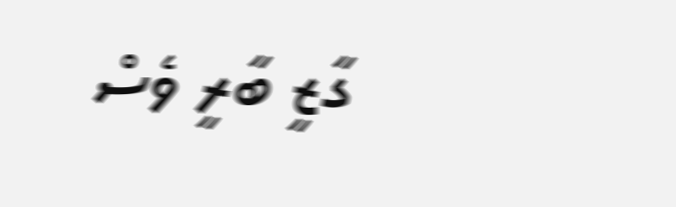ގާޒީ ބާރީ ވެސް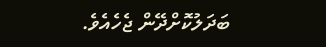ބަދަލުކޮށްދޭން ޖެހެއެވެ.